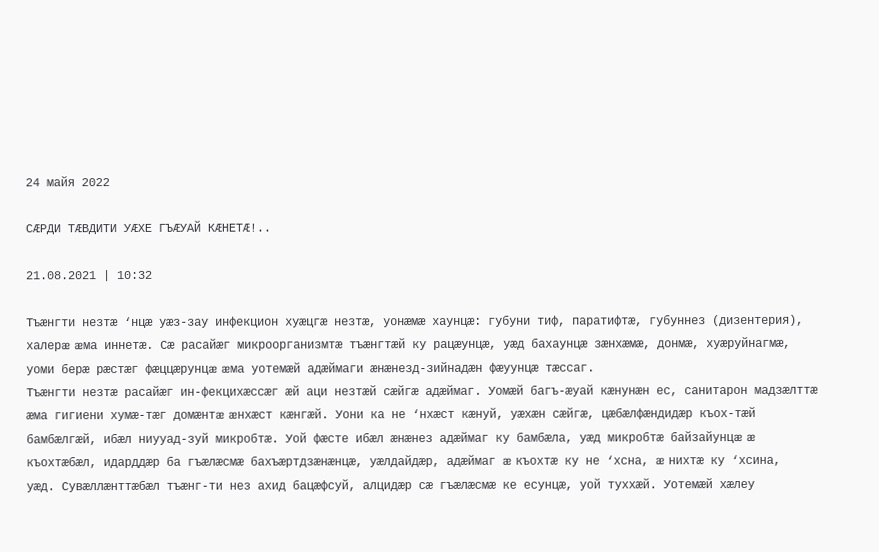24 майя 2022

СÆРДИ ТÆВДИТИ УÆХЕ ГЪÆУАЙ КÆНЕТÆ!..

21.08.2021 | 10:32

Тъæнгти незтæ ‘нцæ уæз-зау инфекцион хуæцгæ незтæ, уонæмæ хаунцæ: губуни тиф, паратифтæ, губуннез (дизентерия), халерæ æма иннетæ. Сæ расайæг микроорганизмтæ тъæнгтæй ку рацæунцæ, уæд бахаунцæ зæнхæмæ, донмæ, хуæруйнагмæ, уоми берæ рæстæг фæццæрунцæ æма уотемæй адæймаги æнæнезд-зийнадæн фæуунцæ тæссаг.
Тъæнгти незтæ расайæг ин-фекцихæссæг æй аци незтæй сæйгæ адæймаг. Уомæй багъ-æуай кæнунæн ес, санитарон мадзæлттæ æма гигиени хумæ-тæг домæнтæ æнхæст кæнгæй. Уони ка не ‘нхæст кæнуй, уæхæн сæйгæ, цæбæлфæндидæр къох-тæй бамбæлгæй, ибæл ниууад-зуй микробтæ. Уой фæсте ибæл æнæнез адæймаг ку бамбæла, уæд микробтæ байзайунцæ æ къохтæбæл, идарддæр ба гъæлæсмæ бахъæртдзæнæнцæ, уæлдайдæр, адæймаг æ къохтæ ку не ‘хсна, æ нихтæ ку ‘хсина, уæд. Сувæллæнттæбæл тъæнг-ти нез ахид бацæфсуй, алцидæр сæ гъæлæсмæ ке есунцæ, уой туххæй. Уотемæй хæлеу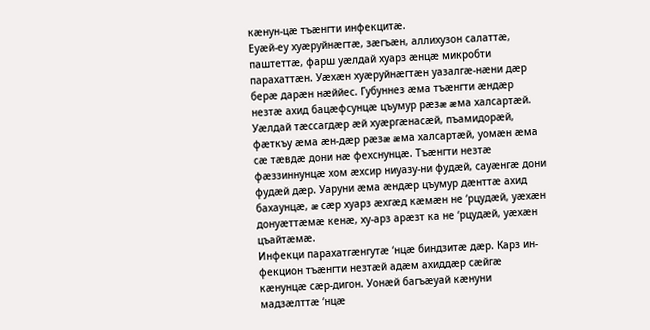кæнун-цæ тъæнгти инфекцитæ.
Еуæй-еу хуæруйнæгтæ, зæгъæн, аллихузон салаттæ, паштеттæ, фарш уæлдай хуарз æнцæ микробти парахаттæн. Уæхæн хуæруйнæгтæн уазалгæ-нæни дæр берæ дарæн нæййес. Губуннез æма тъæнгти æндæр незтæ ахид бацæфсунцæ цъумур рæзæ æма халсартæй. Уæлдай тæссагдæр æй хуæргæнасæй, пъамидорæй, фæткъу æма æн-дæр рæзæ æма халсартæй, уомæн æма сæ тæвдæ дони нæ фехснунцæ. Тъæнгти незтæ фæззиннунцæ хом æхсир ниуазу-ни фудæй, сауæнгæ дони фудæй дæр. Уаруни æма æндæр цъумур дæнттæ ахид бахаунцæ, æ сæр хуарз æхгæд кæмæн не ‘рцудæй, уæхæн донуæттæмæ кенæ, ху-арз арæзт ка не ‘рцудæй, уæхæн цъайтæмæ.
Инфекци парахатгæнгутæ ‘нцæ биндзитæ дæр. Карз ин-фекцион тъæнгти незтæй адæм ахиддæр сæйгæ кæнунцæ сæр-дигон. Уонæй багъæуай кæнуни мадзæлттæ ‘нцæ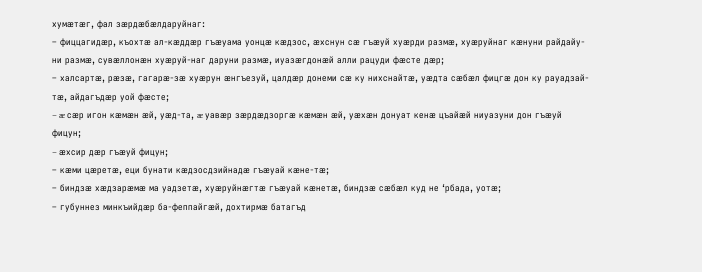хумæтæг, фал зæрдæбæлдаруйнаг:
– фиццагидæр, къохтæ ал-кæддæр гъæуама уонцæ кæдзос, æхснун сæ гъæуй хуæрди размæ, хуæруйнаг кæнуни райдайу-ни размæ, сувæллонæн хуæруй-наг даруни размæ, иуазæгдонæй алли рацуди фæсте дæр;
– халсартæ, рæзæ, гагарæ-зæ хуæрун æнгъезуй, цалдæр донеми сæ ку нихснайтæ, уæдта сæбæл фицгæ дон ку рауадзай-тæ, айдагъдæр уой фæсте;
– æ сæр игон кæмæн æй, уæд-та, æ уавæр зæрдæдзоргæ кæмæн æй, уæхæн донуат кенæ цъайæй ниуазуни дон гъæуй фицун;
– æхсир дæр гъæуй фицун;
– кæми цæретæ, еци бунати кæдзосдзийнадæ гъæуай кæне-тæ;
– биндзæ хæдзарæмæ ма уадзетæ, хуæруйнæгтæ гъæуай кæнетæ, биндзæ сæбæл куд не ‘рбада, уотæ;
– губуннез минкъийдæр ба-феппайгæй, дохтирмæ батагъд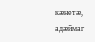кæнетæ, адæймаг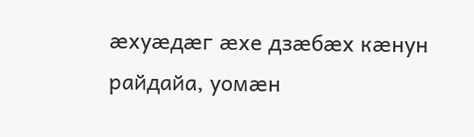æхуæдæг æхе дзæбæх кæнун райдайа, уомæн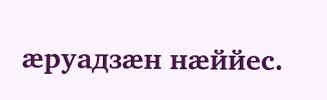æруадзæн нæййес.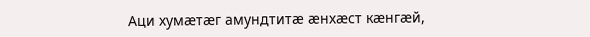Аци хумæтæг амундтитæ æнхæст кæнгæй,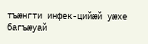тъæнгти инфек-цийæй уæхе багъæуай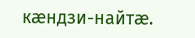кæндзи-найтæ.